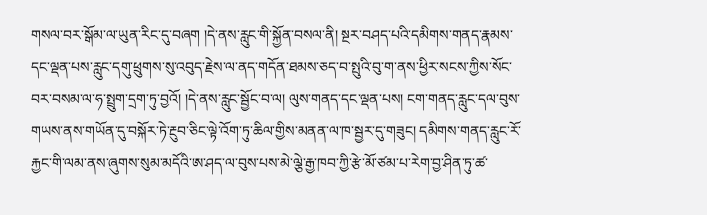གསལ་བར་སྒོམ་ལ་ཡུན་རིང་དུ་བཞག །དེ་ནས་རླུང་གི་སྐྱོན་བསལ་ནི། སྔར་བཤད་པའི་དམིགས་གནད་རྣམས་དང་ལྡན་པས་རླུང་དགུ་ཕྲུགས་སུ་འབུད་རྗེས་ལ་ནད་གདོན་ཐམས་ཅད་བ་སྤུའི་བུ་ག་ནས་ཕྱིར་སངས་ཀྱིས་སོང་བར་བསམ་ལ་ཧ་སྤྲུག་དྲག་ཏུ་བྱའོ། །དེ་ནས་རླུང་སྦྱོང་བ་ལ། ལུས་གནད་དང་ལྡན་པས། ངག་གནད་རླུང་དལ་བུས་གཡས་ནས་གཡོན་དུ་བསྐོར་ཏེ་རྔུབ་ཅིང་ལྟེ་འོག་ཏུ་ཆིལ་གྱིས་མནན་ལ་ཁ་སྦྱར་དུ་གཟུང། དམིགས་གནད་རླུང་རོ་རྐྱང་གི་ལམ་ནས་ཞུགས་སུམ་མདོའི་ཨ་ཤད་ལ་བུས་པས་མེ་ལྕེ་རྒྱ་ཁབ་ཀྱི་རྩེ་མོ་ཙམ་པ་རེག་བྱ་ཤིན་ཏུ་ཚ་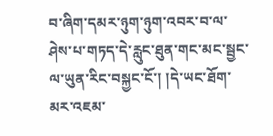བ་ཞིག་དམར་ཉུག་ཉུག་འབར་བ་ལ་ཤེས་པ་གཏད་དེ་རླུང་ཐུན་གང་མང་སྦྱང་ལ་ཡུན་རིང་བསྐྱང་ངོ་། །དེ་ཡང་ཐོག་མར་འཇམ་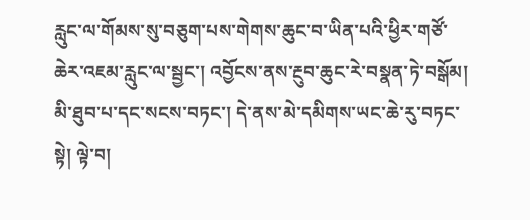རླུང་ལ་གོམས་སུ་བཅུག་པས་གེགས་ཆུང་བ་ཡིན་པའི་ཕྱིར་གཙོ་ཆེར་འཇམ་རླུང་ལ་སྦྱང་། འབྱོངས་ནས་རྔུབ་ཆུང་རེ་བསྣན་ཏེ་བསྒོམ། མི་ཐུབ་པ་དང་སངས་བཏང་། དེ་ནས་མེ་དམིགས་ཡང་ཆེ་རུ་བཏང་སྟེ། ལྟེ་བ།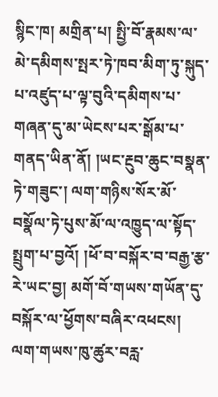སྙིང་ཁ། མགྲིན་པ། སྤྱི་བོ་རྣམས་ལ་མེ་དམིགས་སྤར་ཏེ་ཁབ་མིག་ཏུ་སྐུད་པ་འཛུད་པ་ལྟ་བུའི་དམིགས་པ་གཞན་དུ་མ་ཡེངས་པར་སྒོམ་པ་གནད་ཡིན་ནོ། །ཡང་རྔུབ་ཆུང་བསྣན་ཏེ་གཟུང་། ལག་གཉིས་སོར་མོ་བསྣོལ་ཏེ་པུས་མོ་ལ་འཁྱུད་ལ་སྟོད་སྤྲུག་པ་བྱའོ། །ཕོ་བ་བསྐོར་བ་བརྒྱ་རྩ་རེ་ཡང་བྱ། མགོ་བོ་གཡས་གཡོན་དུ་བསྐོར་ལ་ཕྱོགས་བཞིར་འཕངས། ལག་གཡས་ཁུ་ཚུར་བརླ་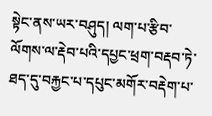སྟེང་ནས་ཡར་བཤུད། ལག་པ་རྩིབ་ལོགས་ལ་རྡེབ་པའི་དཔྱང་ཕྲག་བརྡབ་ཏེ་ཐད་དུ་བརྐྱང་པ་དཔུང་མགོར་བརྡེག་པ་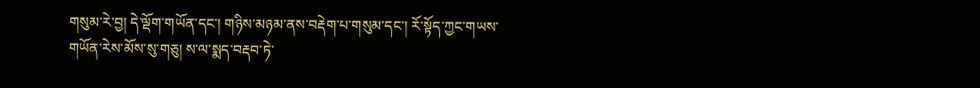གསུམ་རེ་བྱ། དེ་ལྡོག་གཡོན་དང་། གཉིས་མཉམ་ནས་བརྡེག་པ་གསུམ་དང་། རོ་སྟོད་ཀྱང་གཡས་གཡོན་རེས་མོས་སུ་གཅུ། ས་ལ་སྨད་བརྡབ་ཏེ་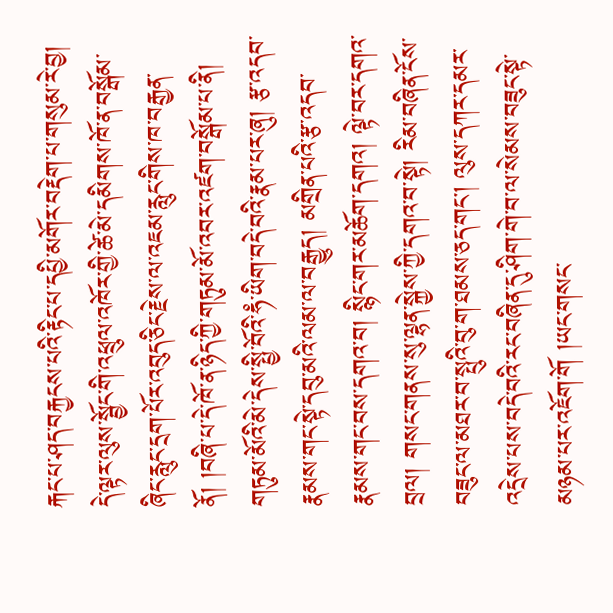རྐང་པ་ཤད་བརྐྱངས་པའི་རྟིང་པ་དཔྱི་མགོར་བརྡེག་པ་གསུམ་རེ་བྱ། དེ་ལྟར་ལུས་སྦྱོང་གི་འཕྲུལ་འཁོར་གྱི་ཚེ་མེ་དམིགས་ཁོ་ན་བསྒོམ་ཞིང་རླུང་དྲག་པོར་འབུད་ཅིང་རྗེས་ལ་འཇམ་རླུང་གིས་ཁ་བརྒྱན་ནོ། །བཞི་པ་དེ་ཁོ་ན་ཉིད་ཀྱི་གཏུམ་མོ་འབར་འཛག་བསྒོམ་པ་ནི། གཏུམ་མོའི་མེ་དེས་སྤྱི་བོའི་ཧཾ་ཡིག་བདེ་བའི་རྣམ་པར་ཞུ། རྩ་འདབ་རྣམས་གང་སྟེ་དབུ་མའི་ལམ་ལ་བརྒྱུད། མགྲིན་པའི་རྩ་འདབ་རྣམས་གང་བས་དགའ་བ། སྙིང་གར་མཆོག་དགའ། ལྟེ་བར་དགའ་བྲལ། གསང་གནས་སུ་ལྷན་སྐྱེས་ཀྱི་དགའ་བ་སྟེ། རིམ་བཞིན་ངོས་བཟུང་ལ་མཐར་བ་སྤུའི་བུ་ག་ཐམས་ཅད་གང། ལུས་དཀར་དམར་འདྲེས་པས་བདེ་བའི་རང་བཞིན་དུ་ཤིག་གེ་བ་ལ་སེམས་བཟུང་སྟེ་མཉམ་པར་འཇོག་གོ །ཡང་གསང་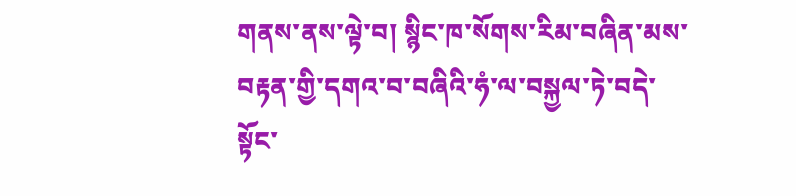གནས་ནས་ལྟེ་བ། སྙིང་ཁ་སོགས་རིམ་བཞིན་མས་བརྟན་གྱི་དགའ་བ་བཞིའི་ཧཾ་ལ་བསྐྱལ་ཏེ་བདེ་སྟོང་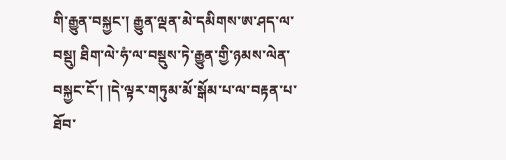གི་རྒྱུན་བསྐྱང་། རྒྱུན་ལྡན་མེ་དམིགས་ཨ་ཤད་ལ་བསྡུ། ཐིག་ལེ་ཧཾ་ལ་བསྡུས་ཏེ་རྒྱུན་གྱི་ཉམས་ལེན་བསྐྱང་ངོ་། །དེ་ལྟར་གཏུམ་མོ་སྒོམ་པ་ལ་བརྟན་པ་ཐོབ་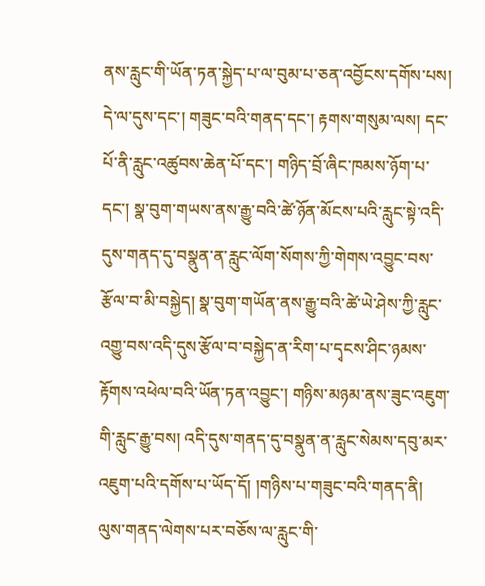ནས་རླུང་གི་ཡོན་ཏན་སྐྱེད་པ་ལ་བུམ་པ་ཅན་འབྱོངས་དགོས་པས། དེ་ལ་དུས་དང་། གཟུང་བའི་གནད་དང་། རྟགས་གསུམ་ལས། དང་པོ་ནི་རླུང་འཚུབས་ཆེན་པོ་དང་། གཉིད་བྲོ་ཞིང་ཁམས་ཉོག་པ་དང་། སྣ་བུག་གཡས་ནས་རྒྱུ་བའི་ཚེ་ཉོན་མོངས་པའི་རླུང་སྟེ་འདི་དུས་གནད་དུ་བསྣུན་ན་རླུང་ལོག་སོགས་ཀྱི་གེགས་འབྱུང་བས་རྩོལ་བ་མི་བསྐྱེད། སྣ་བུག་གཡོན་ནས་རྒྱུ་བའི་ཚེ་ཡེ་ཤེས་ཀྱི་རླུང་འགྱུ་བས་འདི་དུས་རྩོལ་བ་བསྐྱེད་ན་རིག་པ་དྭངས་ཤིང་ཉམས་རྟོགས་འཕེལ་བའི་ཡོན་ཏན་འབྱུང་། གཉིས་མཉམ་ནས་ཟུང་འཇུག་གི་རླུང་རྒྱུ་བས། འདི་དུས་གནད་དུ་བསྣུན་ན་རླུང་སེམས་དབུ་མར་འཇུག་པའི་དགོས་པ་ཡོད་དོ། །གཉིས་པ་གཟུང་བའི་གནད་ནི། ལུས་གནད་ལེགས་པར་བཅོས་ལ་རླུང་གི་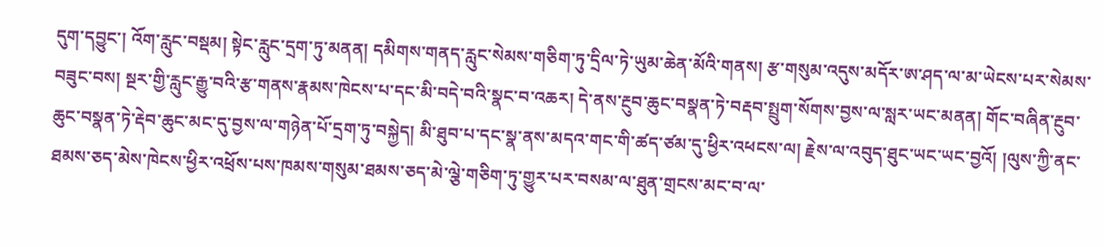དུག་དབྱུང་། འོག་རླུང་བསྡམ། སྟེང་རླུང་དྲག་ཏུ་མནན། དམིགས་གནད་རླུང་སེམས་གཅིག་ཏུ་དྲིལ་ཏེ་ཡུམ་ཆེན་མོའི་གནས། རྩ་གསུམ་འདུས་མདོར་ཨ་ཤད་ལ་མ་ཡེངས་པར་སེམས་བཟུང་བས། སྔར་གྱི་རླུང་རྒྱུ་བའི་རྩ་གནས་རྣམས་ཁེངས་པ་དང་མི་བདེ་བའི་སྣང་བ་འཆར། དེ་ནས་རྔུབ་ཆུང་བསྣན་ཏེ་བརྡབ་སྤྲུག་སོགས་བྱས་ལ་སླར་ཡང་མནན། གོང་བཞིན་རྔུབ་ཆུང་བསྣན་ཏེ་རྡེབ་ཆུང་མང་དུ་བྱས་ལ་གཉེན་པོ་དྲག་ཏུ་བསྐྱེད། མི་ཐུབ་པ་དང་སྣ་ནས་མདའ་གང་གི་ཚད་ཙམ་དུ་ཕྱིར་འཕངས་ལ། རྗེས་ལ་འབུད་ཐུང་ཡང་ཡང་བྱའོ། །ལུས་ཀྱི་ནང་ཐམས་ཅད་མེས་ཁེངས་ཕྱིར་འཕྲོས་པས་ཁམས་གསུམ་ཐམས་ཅད་མེ་ལྕེ་གཅིག་ཏུ་གྱུར་པར་བསམ་ལ་ཐུན་གྲངས་མང་བ་ལ་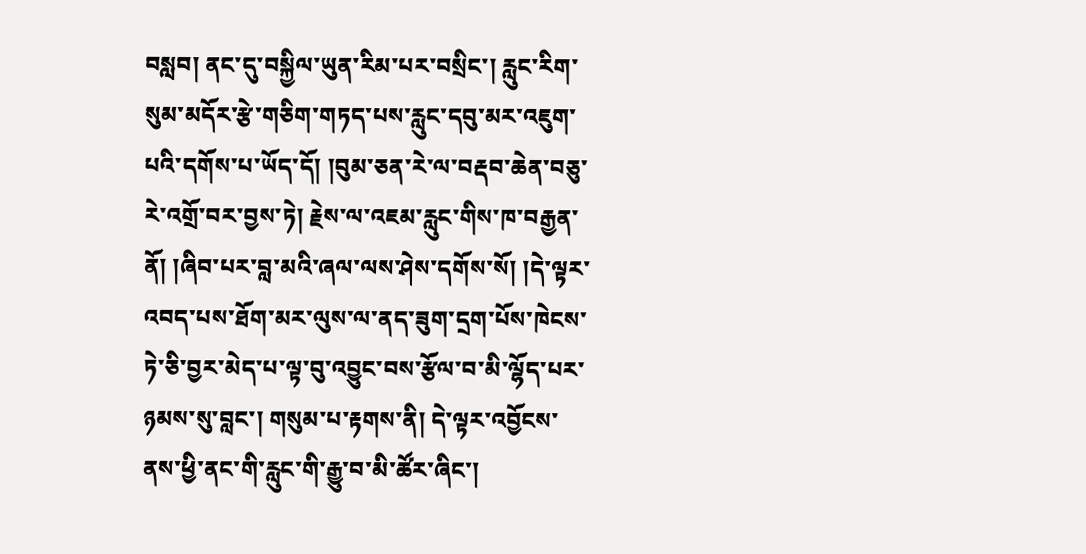བསླབ། ནང་དུ་བསྐྱིལ་ཡུན་རིམ་པར་བསྲིང་། རླུང་རིག་སུམ་མདོར་རྩེ་གཅིག་གཏད་པས་རླུང་དབུ་མར་འཇུག་པའི་དགོས་པ་ཡོད་དོ། །བུམ་ཅན་རེ་ལ་བརྡབ་ཆེན་བཅུ་རེ་འགྲོ་བར་བྱས་ཏེ། རྗེས་ལ་འཇམ་རླུང་གིས་ཁ་བརྒྱན་ནོ། །ཞིབ་པར་བླ་མའི་ཞལ་ལས་ཤེས་དགོས་སོ། །དེ་ལྟར་འབད་པས་ཐོག་མར་ལུས་ལ་ནད་ཟུག་དྲག་པོས་ཁེངས་ཏེ་ཅི་བྱར་མེད་པ་ལྟ་བུ་འབྱུང་བས་རྩོལ་བ་མི་ལྷོད་པར་ཉམས་སུ་བླང་། གསུམ་པ་རྟགས་ནི། དེ་ལྟར་འབྱོངས་ནས་ཕྱི་ནང་གི་རླུང་གི་རྒྱུ་བ་མི་ཚོར་ཞིང་།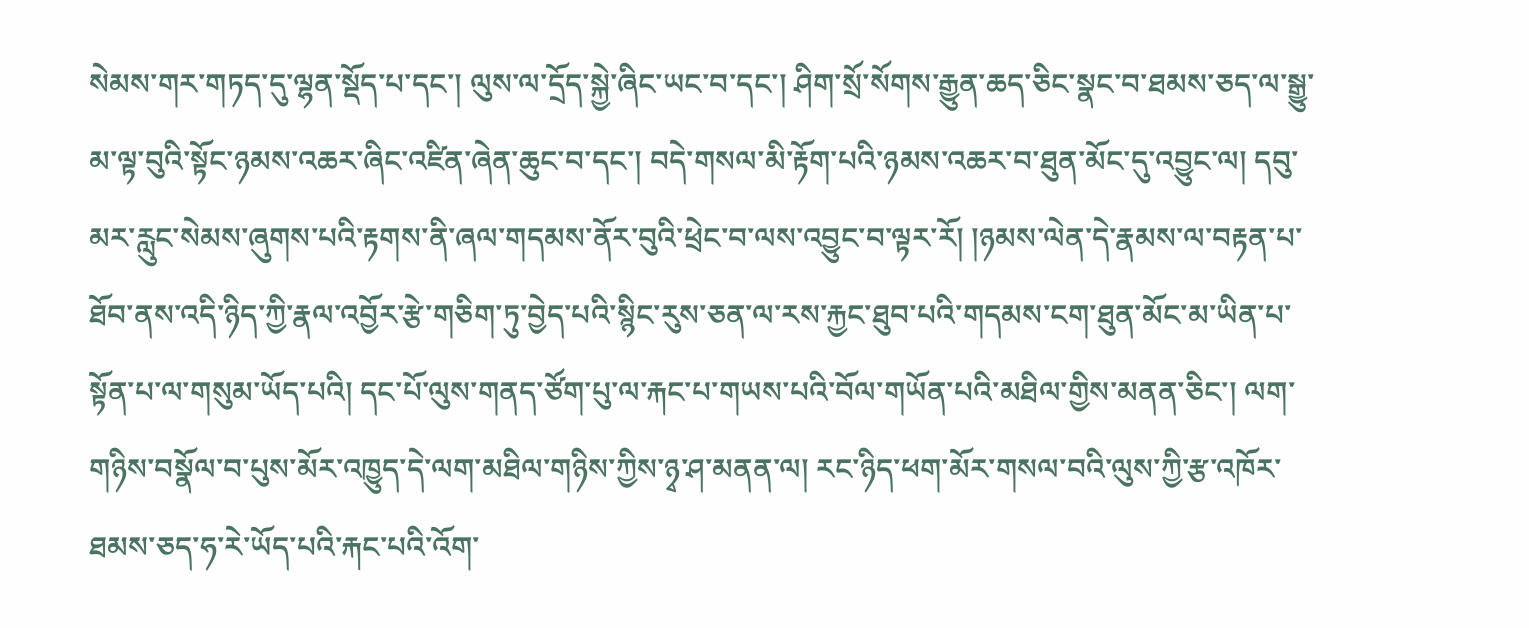སེམས་གར་གཏད་དུ་ལྷན་སྡོད་པ་དང་། ལུས་ལ་དྲོད་སྐྱེ་ཞིང་ཡང་བ་དང་། ཤིག་སྲོ་སོགས་རྒྱུན་ཆད་ཅིང་སྣང་བ་ཐམས་ཅད་ལ་སྒྱུ་མ་ལྟ་བུའི་སྟོང་ཉམས་འཆར་ཞིང་འཛིན་ཞེན་ཆུང་བ་དང་། བདེ་གསལ་མི་རྟོག་པའི་ཉམས་འཆར་བ་ཐུན་མོང་དུ་འབྱུང་ལ། དབུ་མར་རླུང་སེམས་ཞུགས་པའི་རྟགས་ནི་ཞལ་གདམས་ནོར་བུའི་ཕྲེང་བ་ལས་འབྱུང་བ་ལྟར་རོ། །ཉམས་ལེན་དེ་རྣམས་ལ་བརྟན་པ་ཐོབ་ནས་འདི་ཉིད་ཀྱི་རྣལ་འབྱོར་རྩེ་གཅིག་ཏུ་བྱེད་པའི་སྙིང་རུས་ཅན་ལ་རས་རྐྱང་ཐུབ་པའི་གདམས་ངག་ཐུན་མོང་མ་ཡིན་པ་སྟོན་པ་ལ་གསུམ་ཡོད་པའི། དང་པོ་ལུས་གནད་ཙོག་པུ་ལ་རྐང་པ་གཡས་པའི་བོལ་གཡོན་པའི་མཐིལ་གྱིས་མནན་ཅིང་། ལག་གཉིས་བསྣོལ་བ་པུས་མོར་འཁྱུད་དེ་ལག་མཐིལ་གཉིས་ཀྱིས་ཉྭ་ཤ་མནན་ལ། རང་ཉིད་ཕག་མོར་གསལ་བའི་ལུས་ཀྱི་རྩ་འཁོར་ཐམས་ཅད་ཧ་རེ་ཡོད་པའི་རྐང་པའི་འོག་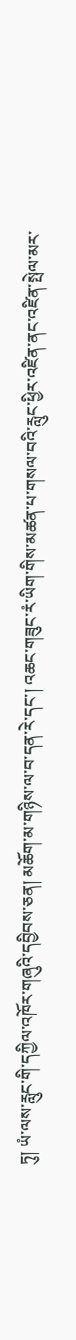ཏུ། ཡཾ་ལས་རླུང་གི་དཀྱིལ་འཁོར་གཞུའི་དབྱིབས་ཅན། མཆོག་མ་གཉིས་ལ་བ་དན་རེ་དང་། འཆང་གཟུང་རཾ་ཡིག་གིས་མཚན་པ་གསལ་བའི་རླུང་ཕྱིར་འཛིན་ནང་འཛིན་སྤེལ་མར་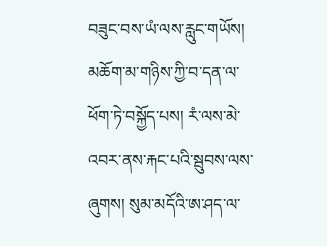བཟུང་བས་ཡཾ་ལས་རླུང་གཡོས། མཆོག་མ་གཉིས་ཀྱི་བ་དན་ལ་ཕོག་ཏེ་བསྐྱོད་པས། རཾ་ལས་མེ་འབར་ནས་རྐང་པའི་སྦུབས་ལས་ཞུགས། སུམ་མདོའི་ཨ་ཤད་ལ་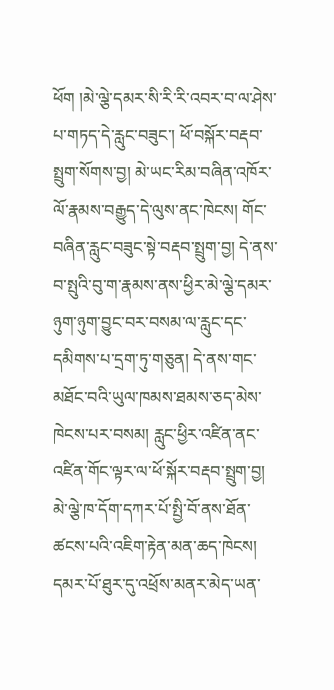ཕོག །མེ་ལྕེ་དམར་སི་རི་རི་འབར་བ་ལ་ཤེས་པ་གཏད་དེ་རླུང་བཟུང་། ཕོ་བསྐོར་བརྡབ་སྤྲུག་སོགས་བྱ། མེ་ཡང་རིམ་བཞིན་འཁོར་ལོ་རྣམས་བརྒྱུད་དེ་ལུས་ནང་ཁེངས། གོང་བཞིན་རླུང་བཟུང་སྟེ་བརྡབ་སྤྲུག་བྱ། དེ་ནས་བ་སྤུའི་བུ་ག་རྣམས་ནས་ཕྱིར་མེ་ལྕེ་དམར་ཉུག་ཉུག་བྱུང་བར་བསམ་ལ་རླུང་དང་དམིགས་པ་དྲག་ཏུ་གཅུན། དེ་ནས་གང་མཐོང་བའི་ཡུལ་ཁམས་ཐམས་ཅད་མེས་ཁེངས་པར་བསམ། རླུང་ཕྱིར་འཛིན་ནང་འཛིན་གོང་ལྟར་ལ་ཕོ་སྐོར་བརྡབ་སྤྲུག་བྱ། མེ་ལྕེ་ཁ་དོག་དཀར་པོ་སྤྱི་བོ་ནས་ཐོན་ཚངས་པའི་འཇིག་རྟེན་མན་ཆད་ཁེངས། དམར་པོ་ཐུར་དུ་འཕྲོས་མནར་མེད་ཡན་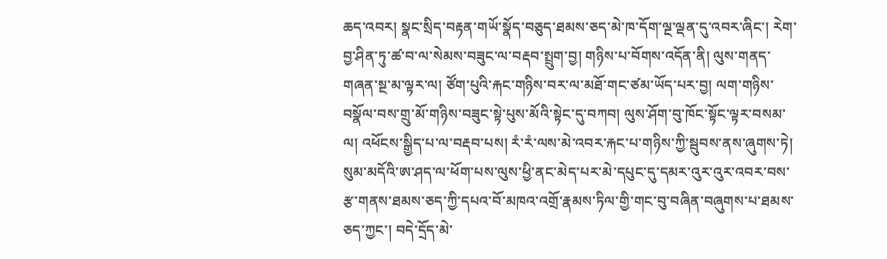ཆད་འབར། སྣང་སྲིད་བརྟན་གཡོ་སྣོད་བཅུད་ཐམས་ཅད་མེ་ཁ་དོག་ལྔ་ལྡན་དུ་འབར་ཞིང་། རེག་བྱ་ཤིན་ཏུ་ཚ་བ་ལ་སེམས་བཟུང་ལ་བརྡབ་སྤྲུག་བྱ། གཉིས་པ་བོགས་འདོན་ནི། ལུས་གནད་གཞན་སྔ་མ་ལྟར་ལ། ཙོག་པུའི་རྐང་གཉིས་བར་ལ་མཐོ་གང་ཙམ་ཡོད་པར་བྱ། ལག་གཉིས་བསྣོལ་བས་གྲུ་མོ་གཉིས་བཟུང་སྟེ་པུས་མོའི་སྟེང་དུ་བཀབ། ལུས་ཤོག་བུ་ཁོང་སྟོང་ལྟར་བསམ་ལ། འཕོངས་སྒྱིད་པ་ལ་བརྡབ་པས། རཾ་རཾ་ལས་མེ་འབར་རྐང་པ་གཉིས་ཀྱི་སྦུབས་ནས་ཞུགས་ཏེ། སུམ་མདོའི་ཨ་ཤད་ལ་ཕོག་པས་ལུས་ཕྱི་ནང་མེད་པར་མེ་དཔུང་དུ་དམར་འུར་འུར་འབར་བས་རྩ་གནས་ཐམས་ཅད་ཀྱི་དཔའ་བོ་མཁའ་འགྲོ་རྣམས་ཏིལ་གྱི་གང་བུ་བཞིན་བཞུགས་པ་ཐམས་ཅད་ཀྱང་། བདེ་དྲོད་མེ་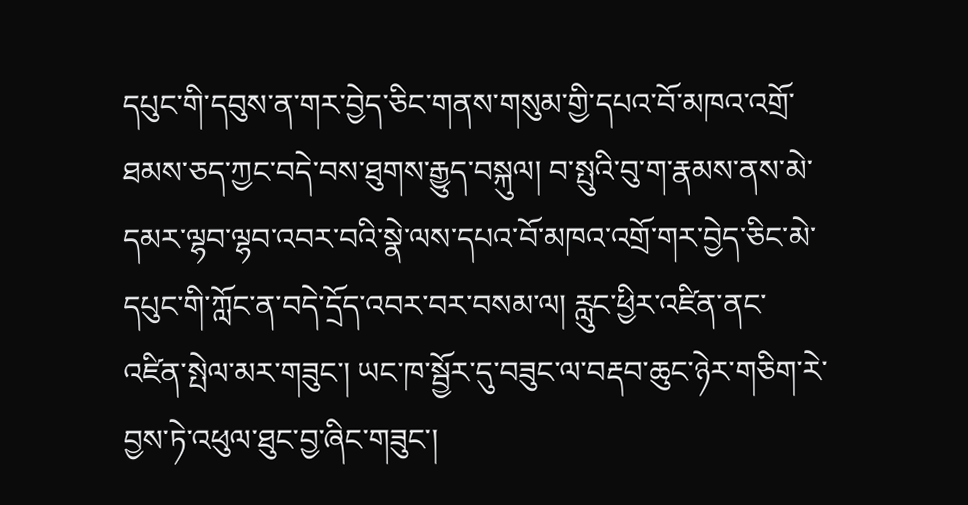དཔུང་གི་དབུས་ན་གར་བྱེད་ཅིང་གནས་གསུམ་གྱི་དཔའ་བོ་མཁའ་འགྲོ་ཐམས་ཅད་ཀྱང་བདེ་བས་ཐུགས་རྒྱུད་བསྐུལ། བ་སྤུའི་བུ་ག་རྣམས་ནས་མེ་དམར་ལྷབ་ལྷབ་འབར་བའི་སྣེ་ལས་དཔའ་བོ་མཁའ་འགྲོ་གར་བྱེད་ཅིང་མེ་དཔུང་གི་ཀློང་ན་བདེ་དྲོད་འབར་བར་བསམ་ལ། རླུང་ཕྱིར་འཛིན་ནང་འཛིན་སྤེལ་མར་གཟུང་། ཡང་ཁ་སྦྱོར་དུ་བཟུང་ལ་བརྡབ་ཆུང་ཉེར་གཅིག་རེ་བྱས་ཏེ་འཕུལ་ཐུང་བྱ་ཞིང་གཟུང་།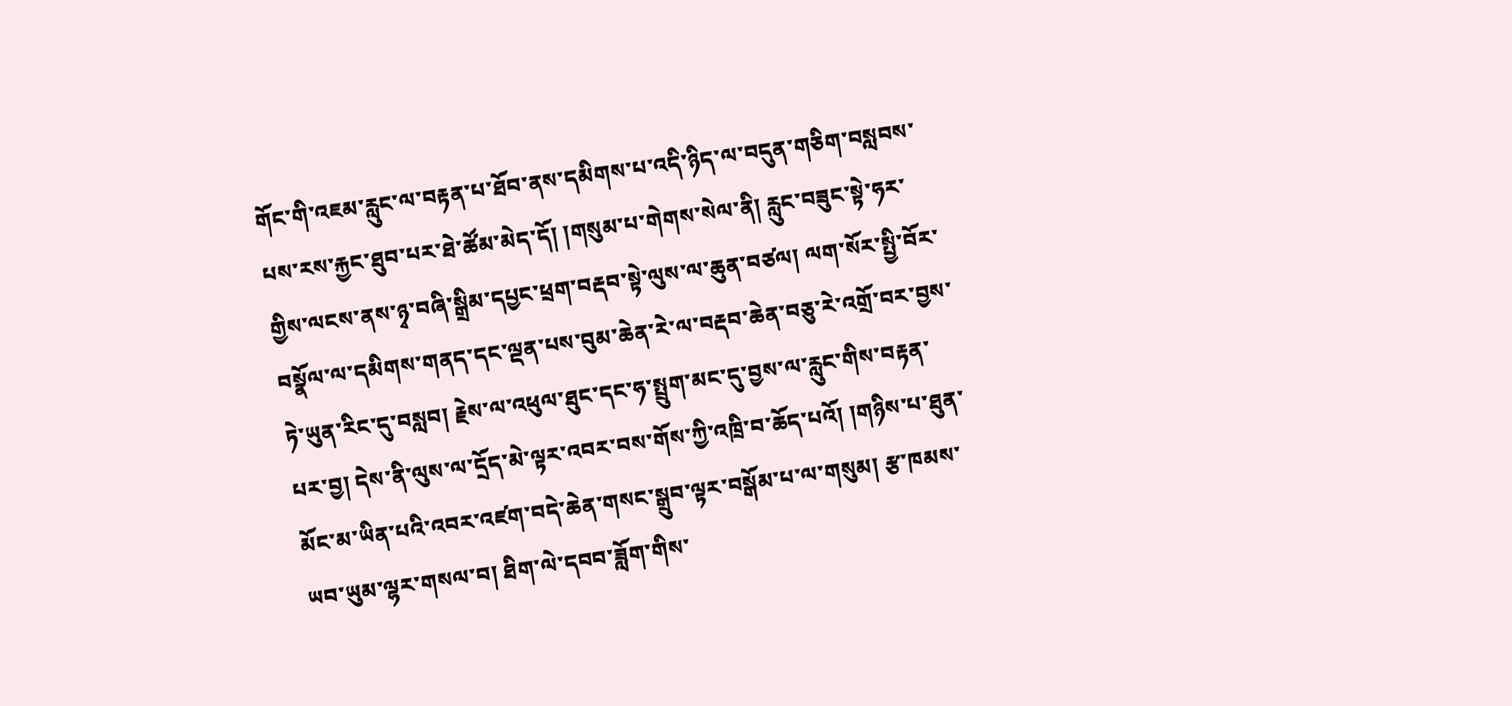གོང་གི་འཇམ་རླུང་ལ་བརྟན་པ་ཐོབ་ནས་དམིགས་པ་འདི་ཉིད་ལ་བདུན་གཅིག་བསླབས་པས་རས་རྐྱང་ཐུབ་པར་ཐེ་ཚོམ་མེད་དོ། །གསུམ་པ་གེགས་སེལ་ནི། རླུང་བཟུང་སྟེ་ཧར་གྱིས་ལངས་ནས་ཉྭ་བཞི་སྒྲིམ་དཔྱང་ཕྲག་བརྡབ་སྟེ་ལུས་ལ་ཆུན་བཙལ། ལག་སོར་སྤྱི་བོར་བསྣོལ་ལ་དམིགས་གནད་དང་ལྡན་པས་བུམ་ཆེན་རེ་ལ་བརྡབ་ཆེན་བཅུ་རེ་འགྲོ་བར་བྱས་ཏེ་ཡུན་རིང་དུ་བསླབ། རྗེས་ལ་འཕུལ་ཐུང་དང་ཧ་སྤྲུག་མང་དུ་བྱས་ལ་རླུང་གིས་བརྟན་པར་བྱ། དེས་ནི་ལུས་ལ་དྲོད་མེ་ལྟར་འབར་བས་གོས་ཀྱི་འཁྲི་བ་ཆོད་པའོ། །གཉིས་པ་ཐུན་མོང་མ་ཡིན་པའི་འབར་འཛག་བདེ་ཆེན་གསང་སྒྲུབ་ལྟར་བསྒོམ་པ་ལ་གསུམ། རྩ་ཁམས་ཡབ་ཡུམ་ལྷར་གསལ་བ། ཐིག་ལེ་དབབ་ཟློག་གིས་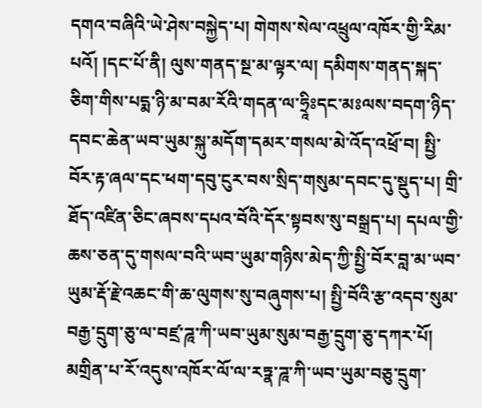དགའ་བཞིའི་ཡེ་ཤེས་བསྐྱེད་པ། གེགས་སེལ་འཕྲུལ་འཁོར་གྱི་རིམ་པའོ། །དང་པོ་ནི། ལུས་གནད་སྔ་མ་ལྟར་ལ། དམིགས་གནད་སྐད་ཅིག་གིས་པདྨ་ཉི་མ་བམ་རོའི་གདན་ལ་ཧྲཱིཿདང་མཿལས་བདག་ཉིད་དབང་ཆེན་ཡབ་ཡུམ་སྐུ་མདོག་དམར་གསལ་མེ་འོད་འཕྲོ་བ། སྤྱི་བོར་རྟ་ཞལ་དང་ཕག་དབུ་ངུར་བས་སྲིད་གསུམ་དབང་དུ་སྡུད་པ། གྲི་ཐོད་འཛིན་ཅིང་ཞབས་དཔའ་བོའི་དོར་སྟབས་སུ་བསྒྲད་པ། དཔལ་གྱི་ཆས་ཅན་དུ་གསལ་བའི་ཡབ་ཡུམ་གཉིས་མེད་ཀྱི་སྤྱི་བོར་བླ་མ་ཡབ་ཡུམ་རྡོ་རྗེ་འཆང་གི་ཆ་ལུགས་སུ་བཞུགས་པ། སྤྱི་བོའི་རྩ་འདབ་སུམ་བརྒྱ་དྲུག་ཅུ་ལ་བཛྲ་ཌཱ་ཀི་ཡབ་ཡུམ་སུམ་བརྒྱ་དྲུག་ཅུ་དཀར་པོ། མགྲིན་པ་རོ་འདུས་འཁོར་ལོ་ལ་རཏྣ་ཌཱ་ཀི་ཡབ་ཡུམ་བཅུ་དྲུག་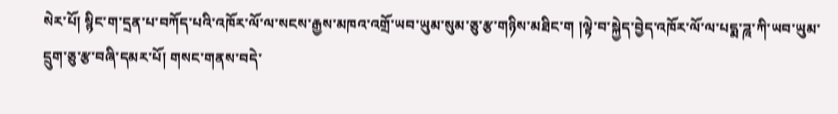སེར་པོ། སྙིང་ག་དྲན་པ་བཀོད་པའི་འཁོར་ལོ་ལ་སངས་རྒྱས་མཁའ་འགྲོ་ཡབ་ཡུམ་སུམ་ཅུ་རྩ་གཉིས་མཐིང་ག །ལྟེ་བ་སྐྱེད་བྱེད་འཁོར་ལོ་ལ་པདྨ་ཌཱ་ཀི་ཡབ་ཡུམ་དྲུག་ཅུ་རྩ་བཞི་དམར་པོ། གསང་གནས་བདེ་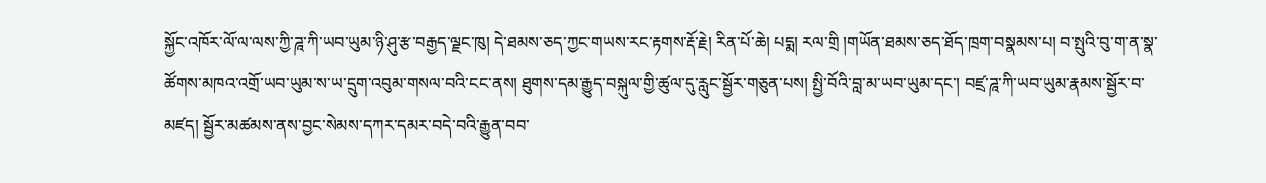སྐྱོང་འཁོར་ལོ་ལ་ལས་ཀྱི་ཌཱ་ཀི་ཡབ་ཡུམ་ཉི་ཤུ་རྩ་བརྒྱད་ལྗང་ཁུ། དེ་ཐམས་ཅད་ཀྱང་གཡས་རང་རྟགས་རྡོ་རྗེ། རིན་པོ་ཆེ། པདྨ། རལ་གྲི །གཡོན་ཐམས་ཅད་ཐོད་ཁྲག་བསྣམས་པ། བ་སྤུའི་བུ་ག་ན་སྣ་ཚོགས་མཁའ་འགྲོ་ཡབ་ཡུམ་ས་ཡ་དྲུག་འབུམ་གསལ་བའི་ངང་ནས། ཐུགས་དམ་རྒྱུད་བསྐུལ་གྱི་ཚུལ་དུ་རླུང་སྦྱོར་གཅུན་པས། སྤྱི་བོའི་བླ་མ་ཡབ་ཡུམ་དང་། བཛྲ་ཌཱ་ཀི་ཡབ་ཡུམ་རྣམས་སྦྱོར་བ་མཛད། སྦྱོར་མཚམས་ནས་བྱང་སེམས་དཀར་དམར་བདེ་བའི་རྒྱུན་བབ་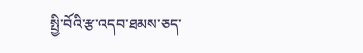སྤྱི་བོའི་རྩ་འདབ་ཐམས་ཅད་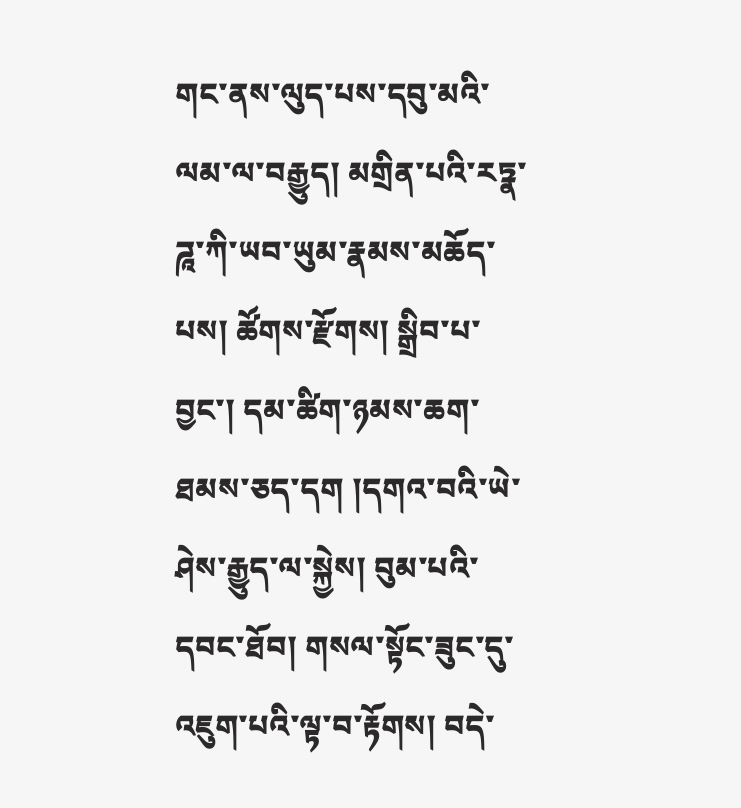གང་ནས་ལུད་པས་དབུ་མའི་ལམ་ལ་བརྒྱུད། མགྲིན་པའི་རཏྣ་ཌཱ་ཀི་ཡབ་ཡུམ་རྣམས་མཆོད་པས། ཚོགས་རྫོགས། སྒྲིབ་པ་བྱང་། དམ་ཚིག་ཉམས་ཆག་ཐམས་ཅད་དག །དགའ་བའི་ཡེ་ཤེས་རྒྱུད་ལ་སྐྱེས། བུམ་པའི་དབང་ཐོབ། གསལ་སྟོང་ཟུང་དུ་འཇུག་པའི་ལྟ་བ་རྟོགས། བདེ་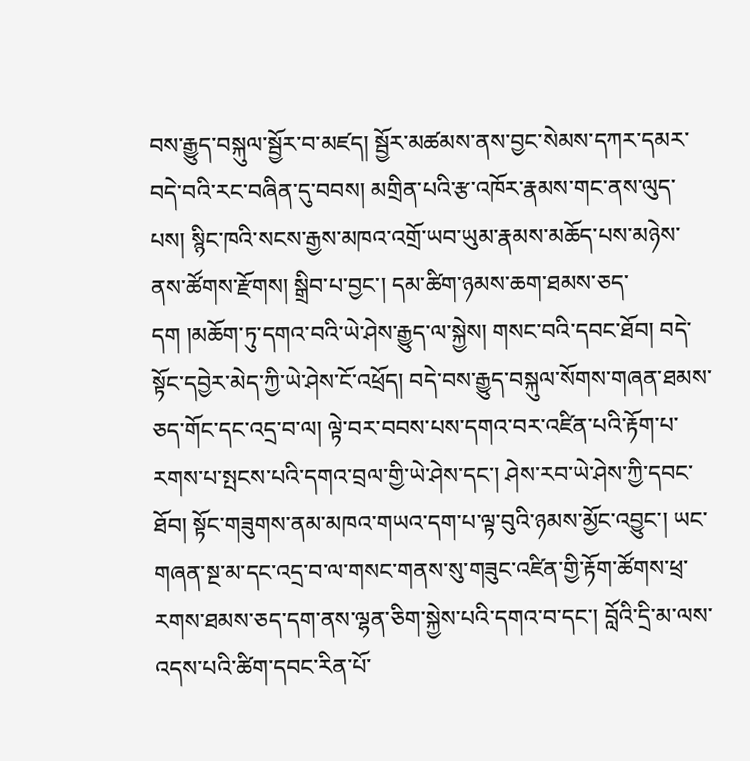བས་རྒྱུད་བསྐུལ་སྦྱོར་བ་མཛད། སྦྱོར་མཚམས་ནས་བྱང་སེམས་དཀར་དམར་བདེ་བའི་རང་བཞིན་དུ་བབས། མགྲིན་པའི་རྩ་འཁོར་རྣམས་གང་ནས་ལུད་པས། སྙིང་ཁའི་སངས་རྒྱས་མཁའ་འགྲོ་ཡབ་ཡུམ་རྣམས་མཆོད་པས་མཉེས་ནས་ཚོགས་རྫོགས། སྒྲིབ་པ་བྱང་། དམ་ཚིག་ཉམས་ཆག་ཐམས་ཅད་དག །མཆོག་ཏུ་དགའ་བའི་ཡེ་ཤེས་རྒྱུད་ལ་སྐྱེས། གསང་བའི་དབང་ཐོབ། བདེ་སྟོང་དབྱེར་མེད་ཀྱི་ཡེ་ཤེས་ངོ་འཕྲོད། བདེ་བས་རྒྱུད་བསྐུལ་སོགས་གཞན་ཐམས་ཅད་གོང་དང་འདྲ་བ་ལ། ལྟེ་བར་བབས་པས་དགའ་བར་འཛིན་པའི་རྟོག་པ་རགས་པ་སྤངས་པའི་དགའ་བྲལ་གྱི་ཡེ་ཤེས་དང་། ཤེས་རབ་ཡེ་ཤེས་ཀྱི་དབང་ཐོབ། སྟོང་གཟུགས་ནམ་མཁའ་གཡའ་དག་པ་ལྟ་བུའི་ཉམས་མྱོང་འབྱུང་། ཡང་གཞན་སྔ་མ་དང་འདྲ་བ་ལ་གསང་གནས་སུ་གཟུང་འཛིན་གྱི་རྟོག་ཚོགས་ཕྲ་རགས་ཐམས་ཅད་དག་ནས་ལྷན་ཅིག་སྐྱེས་པའི་དགའ་བ་དང་། བློའི་དྲི་མ་ལས་འདས་པའི་ཚིག་དབང་རིན་པོ་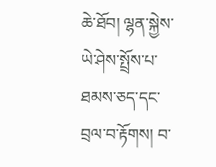ཆེ་ཐོབ། ལྷན་སྐྱེས་ཡེ་ཤེས་སྤྲོས་པ་ཐམས་ཅད་དང་བྲལ་བ་རྟོགས། བ་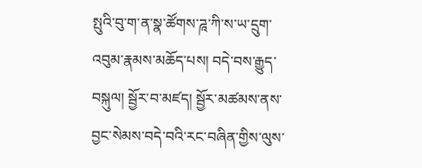སྤུའི་བུ་ག་ན་སྣ་ཚོགས་ཌཱ་ཀི་ས་ཡ་དྲུག་འབུམ་རྣམས་མཆོད་པས། བདེ་བས་རྒྱུད་བསྐུལ། སྦྱོར་བ་མཛད། སྦྱོར་མཚམས་ནས་བྱང་སེམས་བདེ་བའི་རང་བཞིན་གྱིས་ལུས་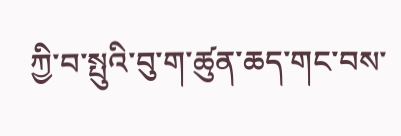ཀྱི་བ་སྤུའི་བུ་ག་ཚུན་ཆད་གང་བས་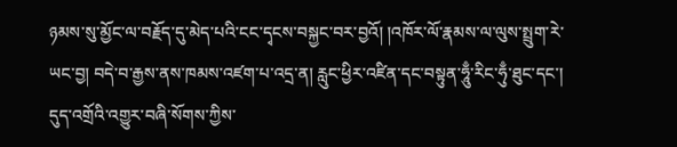ཉམས་སུ་མྱོང་ལ་བརྗོད་དུ་མེད་པའི་ངང་དྭངས་བསྐྱང་བར་བྱའོ། །འཁོར་ལོ་རྣམས་ལ་ལུས་སྤྲུག་རེ་ཡང་བྱ། བདེ་བ་རྒྱས་ནས་ཁམས་འཛག་པ་འདྲ་ན། རླུང་ཕྱིར་འཛིན་དང་བསྟུན་ཧཱུྃ་རིང་ཧུྃ་ཐུང་དང་། དུད་འགྲོའི་འགྱུར་བཞི་སོགས་ཀྱིས་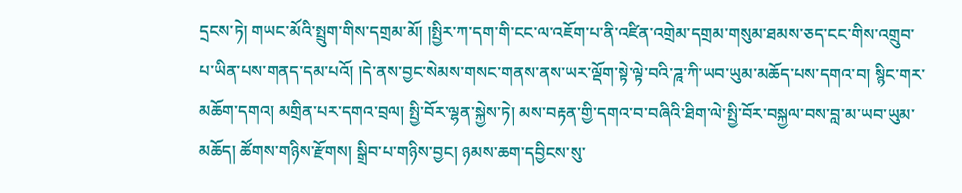དྲངས་ཏེ། གཡང་མོའི་སྤྲུག་གིས་དགྲམ་མོ། །སྤྱིར་ཀ་དག་གི་ངང་ལ་འཇོག་པ་ནི་འཛིན་འགྲེམ་དགྲམ་གསུམ་ཐམས་ཅད་ངང་གིས་འགྲུབ་པ་ཡིན་པས་གནད་དམ་པའོ། །དེ་ནས་བྱང་སེམས་གསང་གནས་ནས་ཡར་ལྡོག་སྟེ་ལྟེ་བའི་ཌཱ་ཀི་ཡབ་ཡུམ་མཆོད་པས་དགའ་བ། སྙིང་གར་མཆོག་དགའ། མགྲིན་པར་དགའ་བྲལ། སྤྱི་བོར་ལྷན་སྐྱེས་ཏེ། མས་བརྟན་གྱི་དགའ་བ་བཞིའི་ཐིག་ལེ་སྤྱི་བོར་བསྐྱལ་བས་བླ་མ་ཡབ་ཡུམ་མཆོད། ཚོགས་གཉིས་རྫོགས། སྒྲིབ་པ་གཉིས་བྱང། ཉམས་ཆག་དབྱིངས་སུ་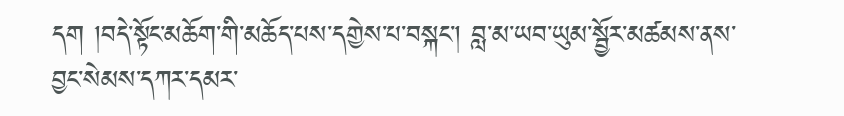དག །བདེ་སྟོང་མཆོག་གི་མཆོད་པས་དགྱེས་པ་བསྐང་། བླ་མ་ཡབ་ཡུམ་སྦྱོར་མཚམས་ནས་བྱང་སེམས་དཀར་དམར་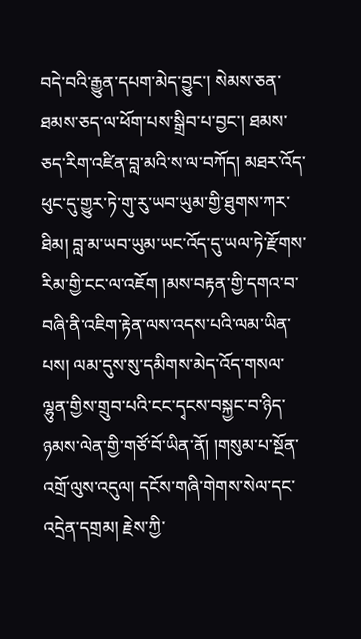བདེ་བའི་རྒྱུན་དཔག་མེད་བྱུང་། སེམས་ཅན་ཐམས་ཅད་ལ་ཕོག་པས་སྒྲིབ་པ་བྱང་། ཐམས་ཅད་རིག་འཛིན་བླ་མའི་ས་ལ་བཀོད། མཐར་འོད་ཕུང་དུ་གྱུར་ཏེ་གུ་རུ་ཡབ་ཡུམ་གྱི་ཐུགས་ཀར་ཐིམ། བླ་མ་ཡབ་ཡུམ་ཡང་འོད་དུ་ཡལ་ཏེ་རྫོགས་རིམ་གྱི་ངང་ལ་འཇོག །མས་བརྟན་གྱི་དགའ་བ་བཞི་ནི་འཇིག་རྟེན་ལས་འདས་པའི་ལམ་ཡིན་པས། ལམ་དུས་སུ་དམིགས་མེད་འོད་གསལ་ལྷུན་གྱིས་གྲུབ་པའི་ངང་དྭངས་བསྐྱང་བ་ཉིད་ཉམས་ལེན་གྱི་གཙོ་བོ་ཡིན་ནོ། །གསུམ་པ་སྔོན་འགྲོ་ལུས་འདུལ། དངོས་གཞི་གེགས་སེལ་དང་འདྲེན་དགྲམ། རྗེས་ཀྱི་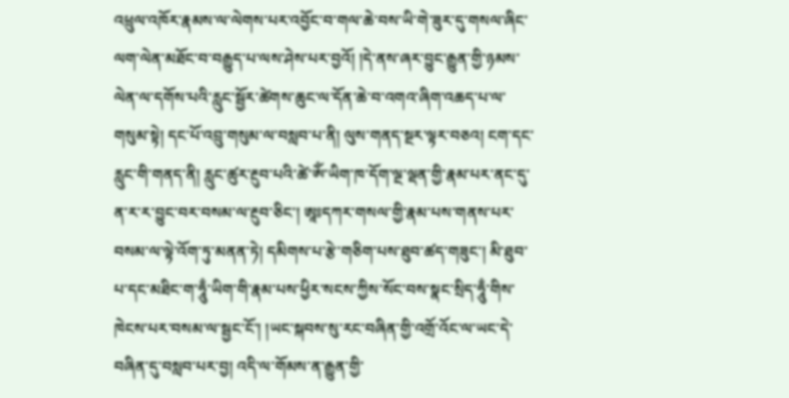འཕྲུལ་འཁོར་རྣམས་ལ་ལེགས་པར་འབྱོང་བ་གལ་ཆེ་བས་ཡི་གེ་ཟུར་དུ་གསལ་ཞིང་ལག་ལེན་མཐོང་བ་བརྒྱུད་པ་ལས་ཤེས་པར་བྱའོ། །དེ་ནས་ཞར་བྱུང་རྒྱུན་གྱི་ཉམས་ལེན་ལ་དགོས་པའི་རླུང་སྦྱོར་ཚེགས་ཆུང་ལ་དོན་ཆེ་བ་འགའ་ཞིག་འཆད་པ་ལ་གསུམ་སྟེ། དང་པོ་འབྲུ་གསུམ་ལ་བསླབ་པ་ནི། ལུས་གནད་སྔར་ལྟར་བཅའ། ངག་དང་རླུང་གི་གནད་ནི། རླུང་ཚུར་རྔུབ་པའི་ཚེ་ཨོཾ་ཡིག་ཁ་དོག་ལྔ་ལྡན་གྱི་རྣམ་པར་ནང་དུ་ན་ར་ར་བྱུང་བར་བསམ་ལ་རྔུབ་ཅིང་། ཨཱཿདཀར་གསལ་གྱི་རྣམ་པས་གནས་པར་བསམ་ལ་ལྟེ་འོག་ཏུ་མནན་ཏེ། དམིགས་པ་རྩེ་གཅིག་པས་ཐུབ་ཚད་གཟུང་། མི་ཐུབ་པ་དང་མཐིང་ག་ཧཱུྃ་ཡིག་གི་རྣམ་པས་ཕྱིར་སངས་ཀྱིས་སོང་བས་སྣང་སྲིད་ཧཱུྃ་གིས་ཁེངས་པར་བསམ་ལ་སྦྱང་ངོ་། །ཡང་སྐབས་སུ་རང་བཞིན་གྱི་འགྲོ་འོང་ལ་ཡང་དེ་བཞིན་དུ་བསླབ་པར་བྱ། འདི་ལ་གོམས་ན་རྒྱུན་གྱི་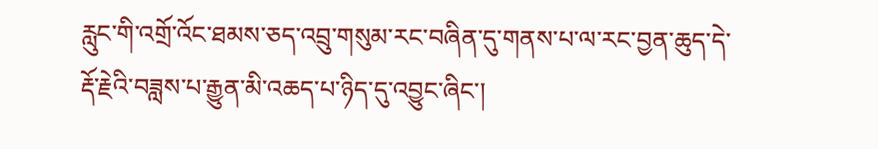རླུང་གི་འགྲོ་འོང་ཐམས་ཅད་འབྲུ་གསུམ་རང་བཞིན་དུ་གནས་པ་ལ་རང་བྱན་ཆུད་དེ་རྡོ་རྗེའི་བཟླས་པ་རྒྱུན་མི་འཆད་པ་ཉིད་དུ་འབྱུང་ཞིང་།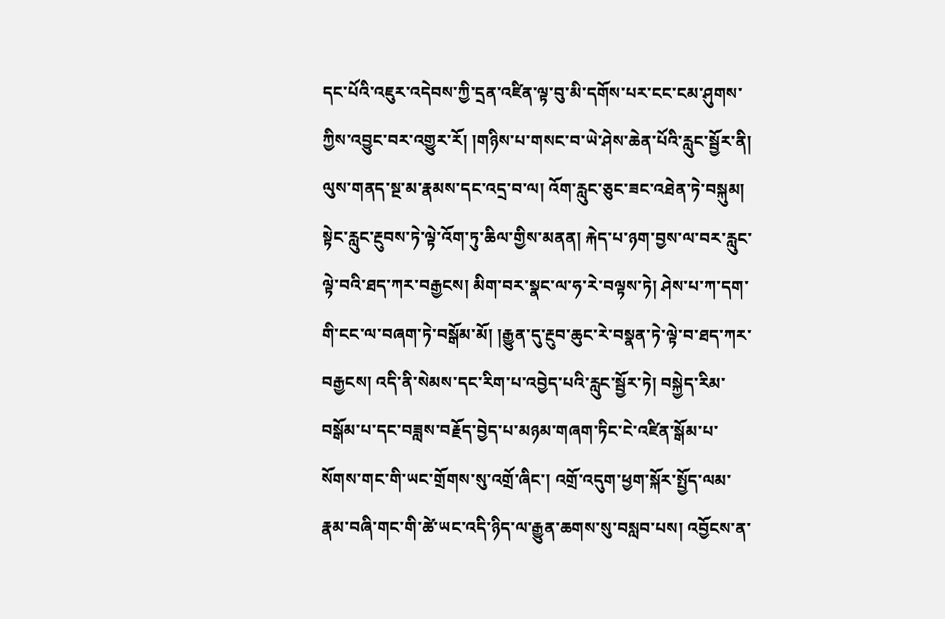དང་པོའི་འཇུར་འདེབས་ཀྱི་དྲན་འཛིན་ལྟ་བུ་མི་དགོས་པར་ངང་ངམ་ཤུགས་ཀྱིས་འབྱུང་བར་འགྱུར་རོ། །གཉིས་པ་གསང་བ་ཡེ་ཤེས་ཆེན་པོའི་རླུང་སྦྱོར་ནི། ལུས་གནད་སྔ་མ་རྣམས་དང་འདྲ་བ་ལ། འོག་རླུང་ཅུང་ཟང་འཐེན་ཏེ་བསྐུམ། སྟེང་རླུང་རྔུབས་ཏེ་ལྟེ་འོག་ཏུ་ཆིལ་གྱིས་མནན། རྐེད་པ་ཉག་བྱས་ལ་བར་རླུང་ལྟེ་བའི་ཐད་ཀར་བརྒྱངས། མིག་བར་སྣང་ལ་ཧ་རེ་བལྟས་ཏེ། ཤེས་པ་ཀ་དག་གི་ངང་ལ་བཞག་ཏེ་བསྒོམ་མོ། །རྒྱུན་དུ་རྔུབ་ཆུང་རེ་བསྣན་ཏེ་ལྟེ་བ་ཐད་ཀར་བརྒྱངས། འདི་ནི་སེམས་དང་རིག་པ་འབྱེད་པའི་རླུང་སྦྱོར་ཏེ། བསྐྱེད་རིམ་བསྒོམ་པ་དང་བཟླས་བརྗོད་བྱེད་པ་མཉམ་གཞག་ཏིང་ངེ་འཛིན་སྒོམ་པ་སོགས་གང་གི་ཡང་གྲོགས་སུ་འགྲོ་ཞིང་། འགྲོ་འདུག་ཕྱག་སྐོར་སྤྱོད་ལམ་རྣམ་བཞི་གང་གི་ཚེ་ཡང་འདི་ཉིད་ལ་རྒྱུན་ཆགས་སུ་བསླབ་པས། འབྱོངས་ན་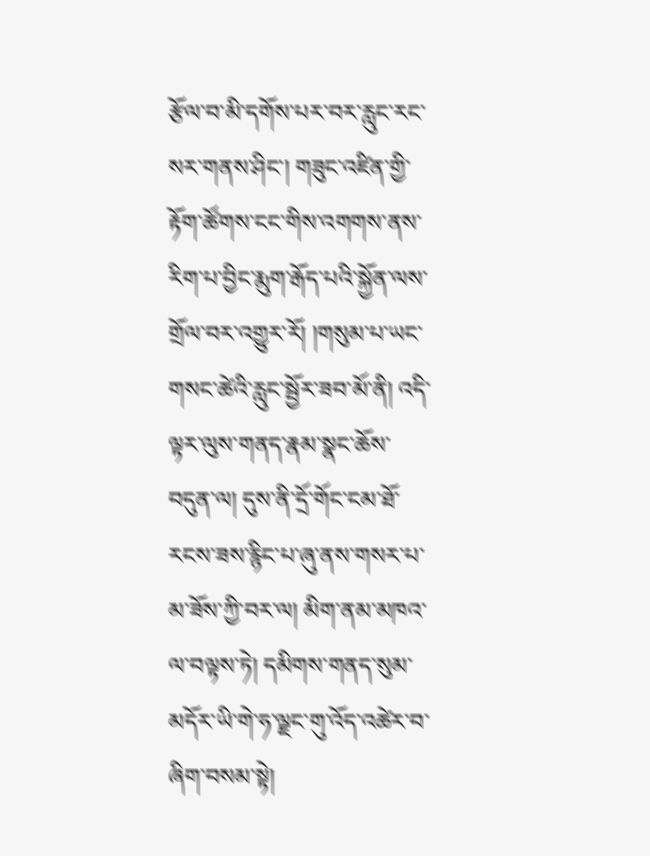རྩོལ་བ་མི་དགོས་པར་བར་རླུང་རང་སར་གནས་ཤིང་། གཟུང་འཛིན་གྱི་རྟོག་ཚོགས་ངང་གིས་འགགས་ནས་རིག་པ་བྱིང་རྨུག་རྒོད་པའི་སྐྱོན་ལས་གྲོལ་བར་འགྱུར་རོ། །གསུམ་པ་ཡང་གསང་ཚེའི་རླུང་སྦྱོར་ཟབ་མོ་ནི། འདི་ལྟར་ལུས་གནད་རྣམ་སྣང་ཆོས་བདུན་ལ། དུས་ནི་དྲོ་གོང་ངམ་ཐོ་རངས་ཟས་རྙིང་པ་ཞུ་ནས་གསར་པ་མ་ཟོས་ཀྱི་བར་ལ། མིག་ནམ་མཁའ་ལ་བལྟས་ཏེ། དམིགས་གནད་སུམ་མདོར་ཡི་གེ་ཧ་ལྗང་གུ་འོད་འཚེར་བ་ཞིག་བསམ་སྟེ།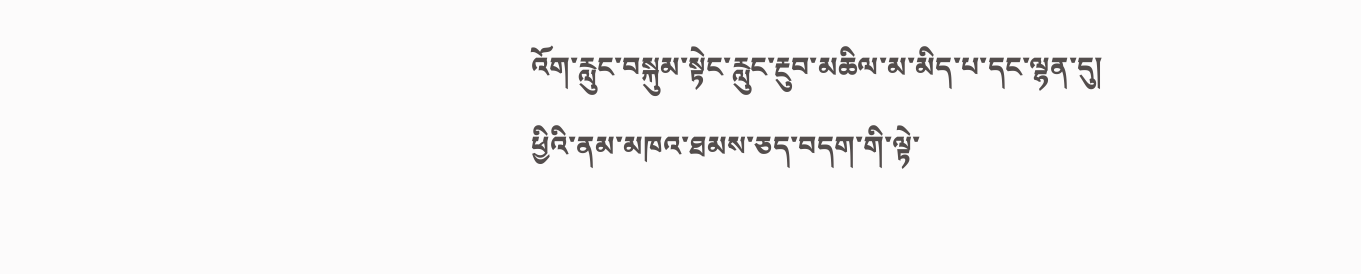འོག་རླུང་བསྐུམ་སྟེང་རླུང་རྔུབ་མཆིལ་མ་མིད་པ་དང་ལྷན་དུ། ཕྱིའི་ནམ་མཁའ་ཐམས་ཅད་བདག་གི་ལྟེ་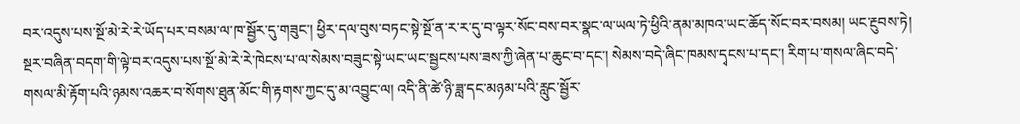བར་འདུས་པས་སྔོ་མེ་རེ་རེ་ཡོད་པར་བསམ་ལ་ཁ་སྦྱོར་དུ་གཟུང་། ཕྱིར་དལ་བུས་བཏང་སྟེ་སྔོ་ན་ར་ར་དུ་བ་ལྟར་སོང་བས་བར་སྣང་ལ་ཡལ་ཏེ་ཕྱིའི་ནམ་མཁའ་ཡང་ཆོད་སོང་བར་བསམ། ཡང་རྔུབས་ཏེ། སྔར་བཞིན་བདག་གི་ལྟེ་བར་འདུས་པས་སྔོ་མེ་རེ་རེ་ཁེངས་པ་ལ་སེམས་བཟུང་སྟེ་ཡང་ཡང་སྦྱངས་པས་ཟས་ཀྱི་ཞེན་པ་ཆུང་བ་དང་། སེམས་བདེ་ཞིང་ཁམས་དྭངས་པ་དང་། རིག་པ་གསལ་ཞིང་བདེ་གསལ་མི་རྟོག་པའི་ཉམས་འཆར་བ་སོགས་ཐུན་མོང་གི་རྟགས་ཀྱང་དུ་མ་འབྱུང་ལ། འདི་ནི་ཚེ་ཉི་ཟླ་དང་མཉམ་པའི་རླུང་སྦྱོར་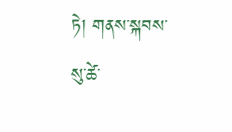ཏེ། གནས་སྐབས་སུ་ཚེ་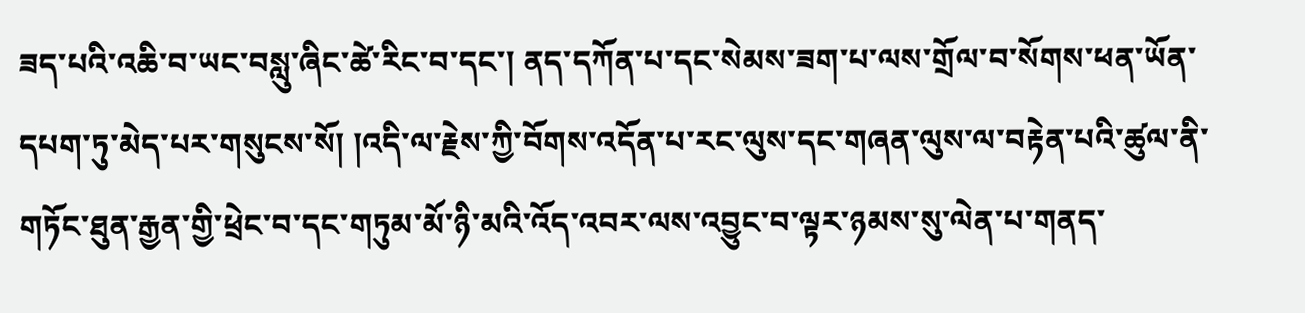ཟད་པའི་འཆི་བ་ཡང་བསླུ་ཞིང་ཚེ་རིང་བ་དང་། ནད་དཀོན་པ་དང་སེམས་ཟག་པ་ལས་གྲོལ་བ་སོགས་ཕན་ཡོན་དཔག་ཏུ་མེད་པར་གསུངས་སོ། །འདི་ལ་རྗེས་ཀྱི་བོགས་འདོན་པ་རང་ལུས་དང་གཞན་ལུས་ལ་བརྟེན་པའི་ཚུལ་ནི་གཏོང་ཐུན་རྒྱན་གྱི་ཕྲེང་བ་དང་གཏུམ་མོ་ཉི་མའི་འོད་འབར་ལས་འབྱུང་བ་ལྟར་ཉམས་སུ་ལེན་པ་གནད་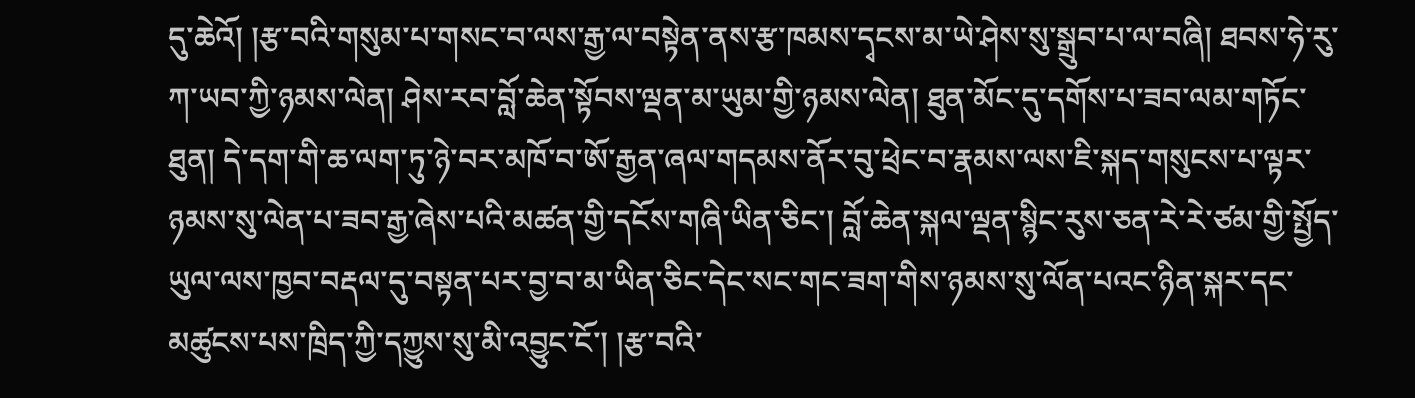དུ་ཆེའོ། །རྩ་བའི་གསུམ་པ་གསང་བ་ལས་རྒྱ་ལ་བསྟེན་ནས་རྩ་ཁམས་དྭངས་མ་ཡེ་ཤེས་སུ་སྒྲུབ་པ་ལ་བཞི། ཐབས་ཧེ་རུ་ཀ་ཡབ་ཀྱི་ཉམས་ལེན། ཤེས་རབ་བློ་ཆེན་སྟོབས་ལྡན་མ་ཡུམ་གྱི་ཉམས་ལེན། ཐུན་མོང་དུ་དགོས་པ་ཟབ་ལམ་གཏོང་ཐུན། དེ་དག་གི་ཆ་ལག་ཏུ་ཉེ་བར་མཁོ་བ་ཨོ་རྒྱན་ཞལ་གདམས་ནོར་བུ་ཕྲེང་བ་རྣམས་ལས་ཇི་སྐད་གསུངས་པ་ལྟར་ཉམས་སུ་ལེན་པ་ཟབ་རྒྱ་ཞེས་པའི་མཚན་གྱི་དངོས་གཞི་ཡིན་ཅིང་། བློ་ཆེན་སྐལ་ལྡན་སྙིང་རུས་ཅན་རེ་རེ་ཙམ་གྱི་སྤྱོད་ཡུལ་ལས་ཁྱབ་བརྡལ་དུ་བསྟན་པར་བྱ་བ་མ་ཡིན་ཅིང་དེང་སང་གང་ཟག་གིས་ཉམས་སུ་ལོན་པའང་ཉིན་སྐར་དང་མཚུངས་པས་ཁྲིད་ཀྱི་དཀྱུས་སུ་མི་འབྱུང་ངོ་། །རྩ་བའི་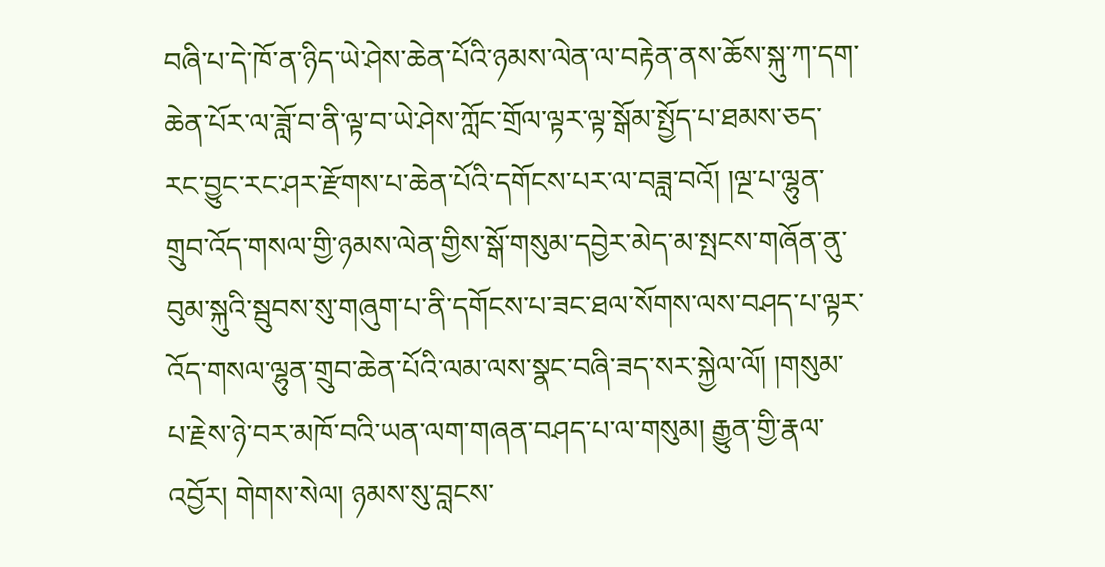བཞི་པ་དེ་ཁོ་ན་ཉིད་ཡེ་ཤེས་ཆེན་པོའི་ཉམས་ལེན་ལ་བརྟེན་ནས་ཆོས་སྐུ་ཀ་དག་ཆེན་པོར་ལ་ཟློ་བ་ནི་ལྟ་བ་ཡེ་ཤེས་ཀློང་གྲོལ་ལྟར་ལྟ་སྒོམ་སྤྱོད་པ་ཐམས་ཅད་རང་བྱུང་རང་ཤར་རྫོགས་པ་ཆེན་པོའི་དགོངས་པར་ལ་བཟླ་བའོ། །ལྔ་པ་ལྷུན་གྲུབ་འོད་གསལ་གྱི་ཉམས་ལེན་གྱིས་སྒོ་གསུམ་དབྱེར་མེད་མ་སྤངས་གཞོན་ནུ་བུམ་སྐུའི་སྦུབས་སུ་གཞུག་པ་ནི་དགོངས་པ་ཟང་ཐལ་སོགས་ལས་བཤད་པ་ལྟར་འོད་གསལ་ལྷུན་གྲུབ་ཆེན་པོའི་ལམ་ལས་སྣང་བཞི་ཟད་སར་སྐྱེལ་ལོ། །གསུམ་པ་རྗེས་ཉེ་བར་མཁོ་བའི་ཡན་ལག་གཞན་བཤད་པ་ལ་གསུམ། རྒྱུན་གྱི་རྣལ་འབྱོར། གེགས་སེལ། ཉམས་སུ་བླངས་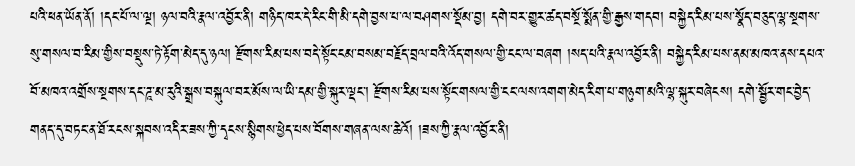པའི་ཕན་ཡོན་ནོ། །དང་པོ་ལ་ལྔ། ཉལ་བའི་རྣལ་འབྱོར་ནི། གཉིད་ཁར་དེ་རིང་གི་མི་དགེ་བྱས་པ་ལ་བཤགས་སྡོམ་བྱ། དགེ་བར་གྱུར་ཚད་བསྔོ་སྨོན་གྱི་རྒྱས་གདབ། བསྐྱེད་རིམ་པས་སྣོད་བཅུད་ལྷ་སྔགས་སུ་གསལ་བ་རིམ་གྱིས་བསྡུས་ཏེ་རྟོག་མེད་དུ་ཉལ། རྫོགས་རིམ་པས་བདེ་སྟོང་ངམ་བསམ་བརྗོད་བྲལ་བའི་འོད་གསལ་གྱི་ངང་ལ་བཞག །སད་པའི་རྣལ་འབྱོར་ནི། བསྐྱེད་རིམ་པས་ནམ་མཁའ་ནས་དཔའ་བོ་མཁའ་འགྲོས་སྔགས་དང་ཌཱ་མ་རུའི་སྒྲས་བསྐུལ་བར་མོས་ལ་ཡི་དམ་གྱི་སྐུར་ལྡང་། རྫོགས་རིམ་པས་སྟོང་གསལ་གྱི་ངང་ལས་འགག་མེད་རིག་པ་གཉུག་མའི་ལྷ་སྐུར་བཞེངས། དགེ་སྦྱོར་གང་བྱེད་གནད་དུ་བཏང་ན་ཐོ་རངས་སྐབས་འདིར་ཟས་ཀྱི་དྭངས་སྙིགས་ཕྱེད་པས་བོགས་གཞན་ལས་ཆེའོ། །ཟས་ཀྱི་རྣལ་འབྱོར་ནི།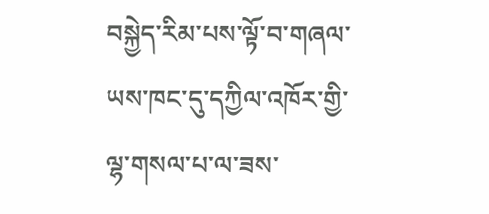བསྐྱེད་རིམ་པས་ལྟོ་བ་གཞལ་ཡས་ཁང་དུ་དཀྱིལ་འཁོར་གྱི་ལྷ་གསལ་པ་ལ་ཟས་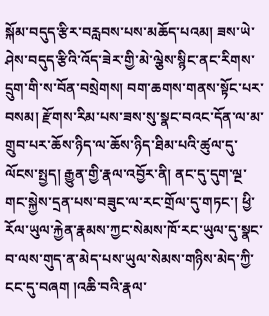སྐོམ་བདུད་རྩིར་བརླབས་པས་མཆོད་པའམ། ཟས་ཡེ་ཤེས་བདུད་རྩིའི་འོད་ཟེར་གྱི་མེ་ལྕེས་སྙིང་ནང་རིགས་དྲུག་གི་ས་བོན་བསྲེགས། བག་ཆགས་གནས་སྟོང་པར་བསམ། རྫོགས་རིམ་པས་ཟས་སུ་སྣང་བའང་དོན་ལ་མ་གྲུབ་པར་ཆོས་ཉིད་ལ་ཆོས་ཉིད་ཐིམ་པའི་ཚུལ་དུ་ལོངས་སྤྱད། རྒྱུན་གྱི་རྣལ་འབྱོར་ནི། ནང་དུ་དུག་ལྔ་གང་སྐྱེས་དྲན་པས་བཟུང་ལ་རང་གྲོལ་དུ་གཏང་། ཕྱི་རོལ་ཡུལ་རྐྱེན་རྣམས་ཀྱང་སེམས་ཁོ་རང་ཡུལ་དུ་སྣང་བ་ལས་གུད་ན་མེད་པས་ཡུལ་སེམས་གཉིས་མེད་ཀྱི་ངང་དུ་བཞག །འཆི་བའི་རྣལ་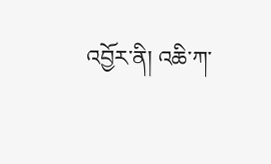འབྱོར་ནི། འཆི་ཀ་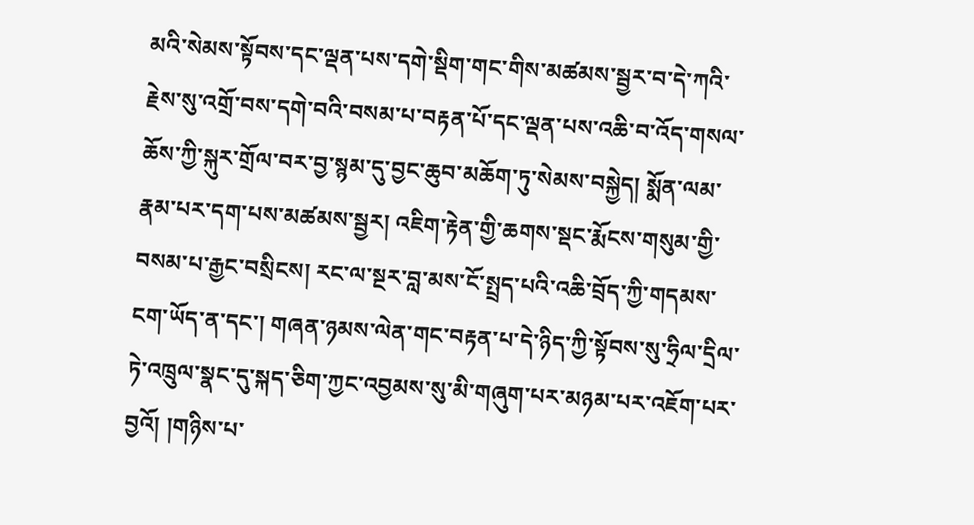མའི་སེམས་སྟོབས་དང་ལྡན་པས་དགེ་སྡིག་གང་གིས་མཚམས་སྦྱར་བ་དེ་ཀའི་རྗེས་སུ་འགྲོ་བས་དགེ་བའི་བསམ་པ་བརྟན་པོ་དང་ལྡན་པས་འཆི་བ་འོད་གསལ་ཆོས་ཀྱི་སྐུར་གྲོལ་བར་བྱ་སྙམ་དུ་བྱང་ཆུབ་མཆོག་ཏུ་སེམས་བསྐྱེད། སྨོན་ལམ་རྣམ་པར་དག་པས་མཚམས་སྦྱར། འཇིག་རྟེན་གྱི་ཆགས་སྡང་རྨོངས་གསུམ་གྱི་བསམ་པ་རྒྱང་བསྲིངས། རང་ལ་སྔར་བླ་མས་ངོ་སྤྲད་པའི་འཆི་བྲོད་ཀྱི་གདམས་ངག་ཡོད་ན་དང་། གཞན་ཉམས་ལེན་གང་བརྟན་པ་དེ་ཉིད་ཀྱི་སྟོབས་སུ་ཧྲིལ་དྲིལ་ཏེ་འཁྲུལ་སྣང་དུ་སྐད་ཅིག་ཀྱང་འབྱམས་སུ་མི་གཞུག་པར་མཉམ་པར་འཇོག་པར་བྱའོ། །གཉིས་པ་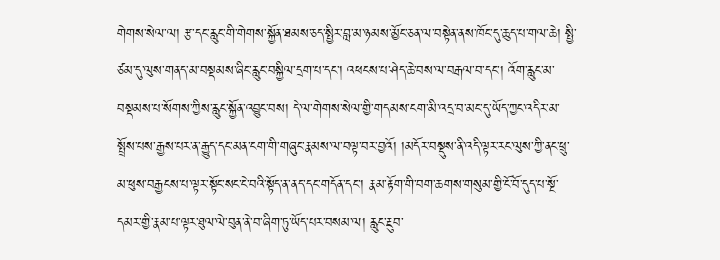གེགས་སེལ་ལ། རྩ་དང་རླུང་གི་གེགས་སྐྱོན་ཐམས་ཅད་སྤྱིར་བླ་མ་ཉམས་མྱོང་ཅན་ལ་བསྟེན་ནས་ཁོང་དུ་ཆུད་པ་གལ་ཆེ། སྤྱི་ཙམ་དུ་ལུས་གནད་མ་བསྡམས་ཞིང་རླུང་བསྐྱིལ་དྲག་པ་དང་། འཕངས་པ་ཤེད་ཆེ་བས་ལ་བརྒལ་བ་དང་། འོག་རླུང་མ་བསྡམས་པ་སོགས་ཀྱིས་རླུང་སྐྱོན་འབྱུང་བས། དེ་ལ་གེགས་སེལ་གྱི་གདམས་ངག་མི་འདྲ་བ་མང་དུ་ཡོད་ཀྱང་འདིར་མ་སྤྲོས་པས་རྒྱས་པར་ན་རྒྱུད་དང་མན་ངག་གི་གཞུང་རྣམས་ལ་བལྟ་བར་བྱའོ། །མདོར་བསྡུས་ནི་འདི་ལྟར་རང་ལུས་ཀྱི་ནང་ཕྲུ་མ་ཕུས་བརྒྱངས་པ་ལྟར་སྟོང་སང་ངེ་བའི་སྟོད་ན་ནད་དང་གདོན་དང་། རྣམ་རྟོག་གི་བག་ཆགས་གསུམ་གྱི་ངོ་བོ་དུད་པ་སྔོ་དམར་གྱི་རྣམ་པ་ལྟར་ཐུལ་ལེ་བུན་ནེ་བ་ཞིག་ཏུ་ཡོད་པར་བསམ་ལ། རླུང་རྔུབ་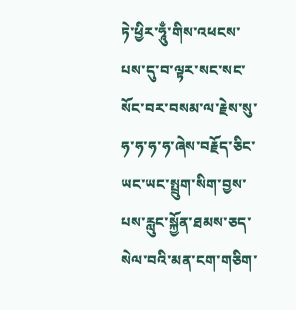ཏེ་ཕྱིར་ཧཱུྃ་གིས་འཕངས་པས་དུ་བ་ལྟར་སང་སང་སོང་བར་བསམ་ལ་རྗེས་སུ་ཧ་ཧ་ཧ་ཧ་ཞེས་བརྗོད་ཅིང་ཡང་ཡང་སྤྲུག་སིག་བྱས་པས་རླུང་སྐྱོན་ཐམས་ཅད་སེལ་བའི་མན་ངག་གཅིག་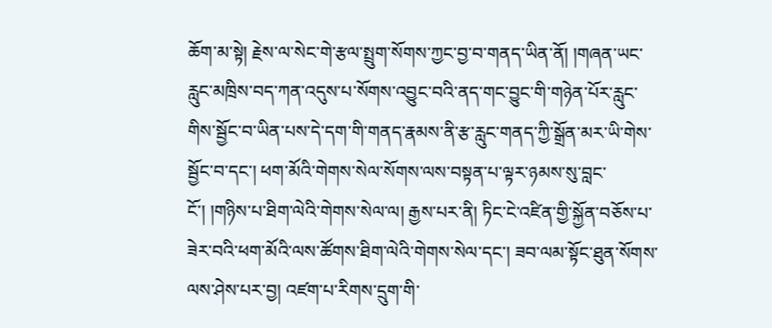ཆོག་མ་སྟེ། རྗེས་ལ་སེང་གེ་རྩལ་སྤྲུག་སོགས་ཀྱང་བྱ་བ་གནད་ཡིན་ནོ། །གཞན་ཡང་རླུང་མཁྲིས་བད་ཀན་འདུས་པ་སོགས་འབྱུང་བའི་ནད་གང་བྱུང་གི་གཉེན་པོར་རླུང་གིས་སྦྱོང་བ་ཡིན་པས་དེ་དག་གི་གནད་རྣམས་ནི་རྩ་རླུང་གནད་ཀྱི་སྒྲོན་མར་ཡི་གེས་སྦྱོང་བ་དང་། ཕག་མོའི་གེགས་སེལ་སོགས་ལས་བསྟན་པ་ལྟར་ཉམས་སུ་བླང་ངོ་། །གཉིས་པ་ཐིག་ལེའི་གེགས་སེལ་ལ། རྒྱས་པར་ནི། ཏིང་ངེ་འཛིན་གྱི་སྐྱོན་བཅོས་པ་ཟེར་བའི་ཕག་མོའི་ལས་ཚོགས་ཐིག་ལེའི་གེགས་སེལ་དང་། ཟབ་ལམ་སྟོང་ཐུན་སོགས་ལས་ཤེས་པར་བྱ། འཛག་པ་རིགས་དྲུག་གི་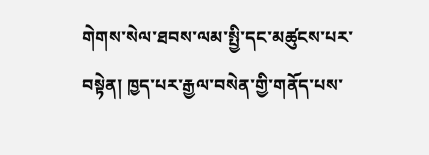གེགས་སེལ་ཐབས་ལམ་སྤྱི་དང་མཚུངས་པར་བསྟེན། ཁྱད་པར་རྒྱལ་བསེན་གྱི་གནོད་པས་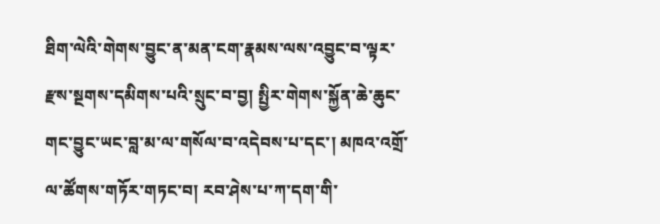ཐིག་ལེའི་གེགས་བྱུང་ན་མན་ངག་རྣམས་ལས་འབྱུང་བ་ལྟར་རྫས་སྔགས་དམིགས་པའི་སྲུང་བ་བྱ། སྤྱིར་གེགས་སྐྱོན་ཆེ་ཆུང་གང་བྱུང་ཡང་བླ་མ་ལ་གསོལ་བ་འདེབས་པ་དང་། མཁའ་འགྲོ་ལ་ཚོགས་གཏོར་གཏང་བ། རབ་ཤེས་པ་ཀ་དག་གི་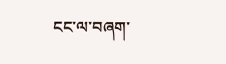ངང་ལ་བཞག་